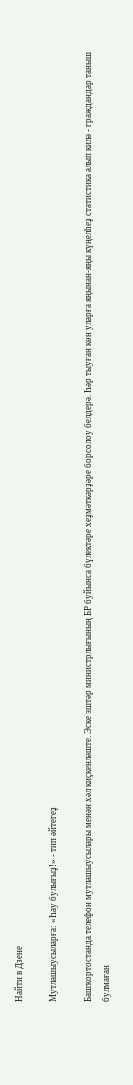Найти в Дзене

Мутлашыусыларға: «Һау булығыҙ!» - тип әйтегеҙ

Башҡортостанда телефон мутлашыусылары менән хәл киҫкенләште. Эске эштәр министрлығының БР буйынса бүлектәре хеҙмәткәрҙәре борсолоу белдерә. Һәр тыуған көн уларға яңынан-яңы күңелһеҙ статистика алып килә - граждандар таныш булмаған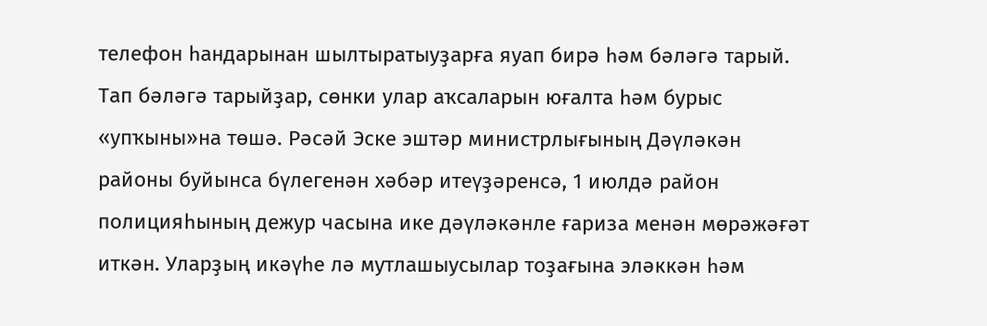телефон һандарынан шылтыратыуҙарға яуап бирә һәм бәләгә тарый. Тап бәләгә тарыйҙар, сөнки улар аҡсаларын юғалта һәм бурыс «упҡыны»на төшә. Рәсәй Эске эштәр министрлығының Дәүләкән районы буйынса бүлегенән хәбәр итеүҙәренсә, 1 июлдә район полицияһының дежур часына ике дәүләкәнле ғариза менән мөрәжәғәт иткән. Уларҙың икәүһе лә мутлашыусылар тоҙағына эләккән һәм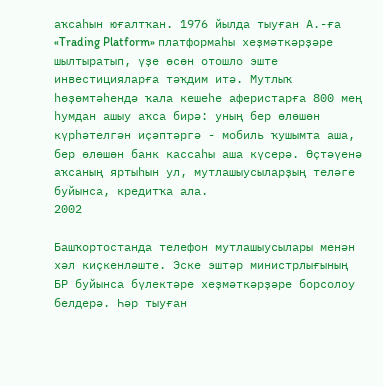аҡсаһын юғалтҡан. 1976 йылда тыуған А.-ға «Trading Platform» платформаһы хеҙмәткәрҙәре шылтыратып, үҙе өсөн отошло эште инвестицияларға тәҡдим итә. Мутлыҡ һөҙөмтәһендә ҡала кешеһе аферистарға 800 мең һумдан ашыу аҡса бирә: уның бер өлөшөн күрһәтелгән иҫәптәргә - мобиль ҡушымта аша, бер өлөшөн банк кассаһы аша күсерә. Өҫтәүенә аҡсаның яртыһын ул, мутлашыусыларҙың теләге буйынса, кредитҡа ала.
2002

Башҡортостанда телефон мутлашыусылары менән хәл киҫкенләште. Эске эштәр министрлығының БР буйынса бүлектәре хеҙмәткәрҙәре борсолоу белдерә. Һәр тыуған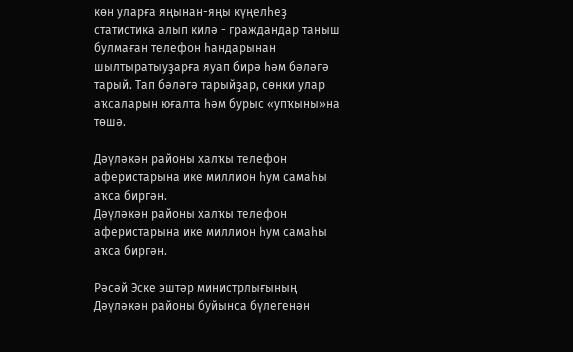көн уларға яңынан-яңы күңелһеҙ статистика алып килә - граждандар таныш булмаған телефон һандарынан шылтыратыуҙарға яуап бирә һәм бәләгә тарый. Тап бәләгә тарыйҙар, сөнки улар аҡсаларын юғалта һәм бурыс «упҡыны»на төшә.

Дәүләкән районы халҡы телефон аферистарына ике миллион һум самаһы аҡса биргән.
Дәүләкән районы халҡы телефон аферистарына ике миллион һум самаһы аҡса биргән.

Рәсәй Эске эштәр министрлығының Дәүләкән районы буйынса бүлегенән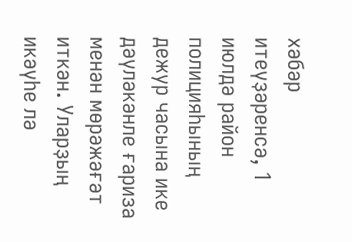хәбәр итеүҙәренсә, 1 июлдә район полицияһының дежур часына ике дәүләкәнле ғариза менән мөрәжәғәт иткән. Уларҙың икәүһе лә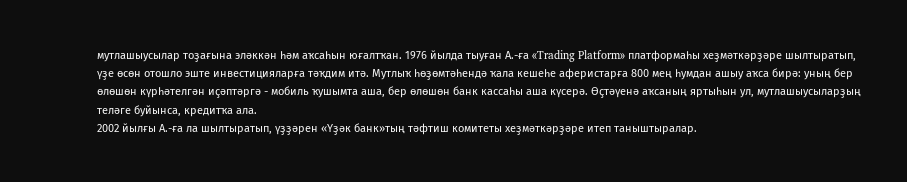мутлашыусылар тоҙағына эләккән һәм аҡсаһын юғалтҡан. 1976 йылда тыуған А.-ға «Trading Platform» платформаһы хеҙмәткәрҙәре шылтыратып, үҙе өсөн отошло эште инвестицияларға тәҡдим итә. Мутлыҡ һөҙөмтәһендә ҡала кешеһе аферистарға 800 мең һумдан ашыу аҡса бирә: уның бер өлөшөн күрһәтелгән иҫәптәргә - мобиль ҡушымта аша, бер өлөшөн банк кассаһы аша күсерә. Өҫтәүенә аҡсаның яртыһын ул, мутлашыусыларҙың теләге буйынса, кредитҡа ала.
2002 йылғы А.-ға ла шылтыратып, үҙҙәрен «Үҙәк банк»тың тәфтиш комитеты хеҙмәткәрҙәре итеп таныштыралар.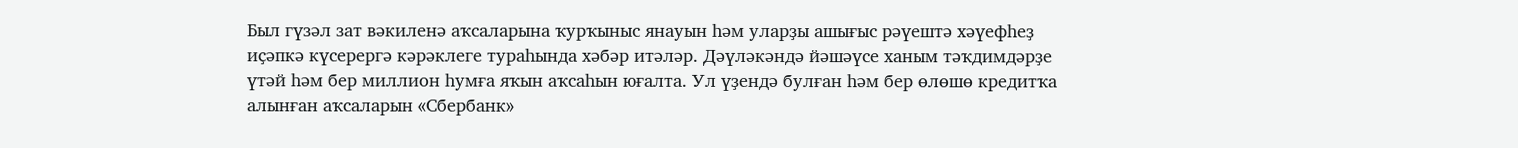Был гүзәл зат вәкиленә аҡсаларына ҡурҡыныс янауын һәм уларҙы ашығыс рәүештә хәүефһеҙ иҫәпкә күсерергә кәрәклеге тураһында хәбәр итәләр. Дәүләкәндә йәшәүсе ханым тәҡдимдәрҙе үтәй һәм бер миллион һумға яҡын аҡсаһын юғалта. Ул үҙендә булған һәм бер өлөшө кредитҡа алынған аҡсаларын «Сбербанк»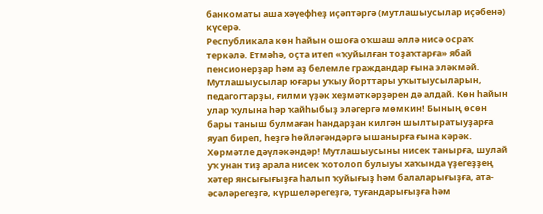банкоматы аша хәүефһеҙ иҫәптәргә (мутлашыусылар иҫәбенә) күсерә.
Республикала көн һайын ошоға оҡшаш әллә нисә осраҡ теркәлә. Етмәһә, оҫта итеп «ҡуйылған тоҙаҡтарға» ябай пенсионерҙар һәм аҙ белемле граждандар ғына эләкмәй. Мутлашыусылар юғары уҡыу йорттары уҡытыусыларын, педагогтарҙы, ғилми үҙәк хеҙмәткәрҙәрен дә алдай. Көн һайын улар ҡулына һәр ҡайһыбыҙ эләгергә мөмкин! Бының өсөн бары таныш булмаған һандарҙан килгән шылтыратыуҙарға яуап биреп, һеҙгә һөйләгәндәргә ышанырға ғына кәрәк.
Хөрмәтле дәүләкәндәр! Мутлашыусыны нисек танырға, шулай уҡ унан тиҙ арала нисек ҡотолоп булыуы хаҡында үҙегеҙҙең хәтер янсығығыҙға һалып ҡуйығыҙ һәм балаларығыҙға, ата-әсәләрегеҙгә, күршеләрегеҙгә, туғандарығыҙға һәм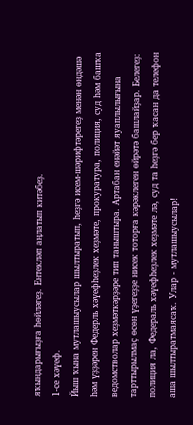яҡындарығыҙға һөйләгеҙ. Ентекләп аңлатып китәбеҙ.
1-се хәүеф.
Йыш ҡына мутлашыусылар шылтыратып, һеҙгә исем-шәрифтәрегеҙ менән өндәшә һәм үҙҙәрен Федерль хәүефһеҙлек хеҙмәте, прокуратура, полиция, суд һәм башҡа ведомстволар хеҙмәткәрҙәре тип таныштыра. Артабан енәйәт яуаплылығына тарттырылмаҫ өсөн үҙегеҙҙе нисек тоторға кәрәклеген өйрәтә башлайҙар. Белегеҙ: полиция ла, Федераль хәүефһеҙлек хеҙмәте лә, суд та һеҙгә бер ҡасан да телефон аша шылтыратмаясаҡ. Улар - мутлашыусылар!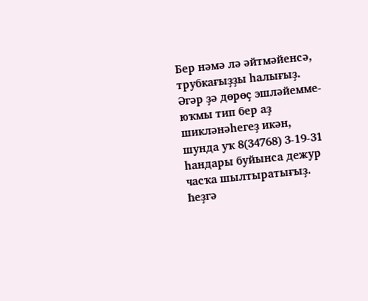Бер нәмә лә әйтмәйенсә, трубкағыҙҙы һалығыҙ. Әгәр ҙә дөрөҫ эшләйемме-юҡмы тип бер аҙ шикләнәһегеҙ икән, шунда уҡ 8(34768) 3-19-31 һандары буйынса дежур часҡа шылтыратығыҙ. Һеҙгә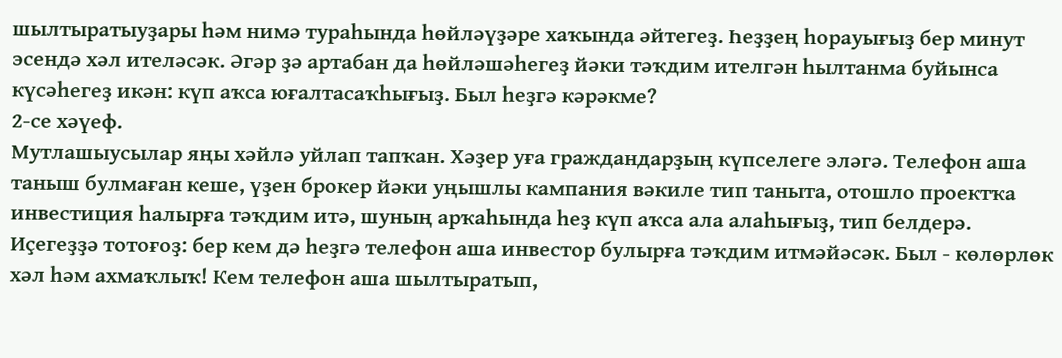шылтыратыуҙары һәм нимә тураһында һөйләүҙәре хаҡында әйтегеҙ. Һеҙҙең һорауығыҙ бер минут эсендә хәл ителәсәк. Әгәр ҙә артабан да һөйләшәһегеҙ йәки тәҡдим ителгән һылтанма буйынса күсәһегеҙ икән: күп аҡса юғалтасаҡһығыҙ. Был һеҙгә кәрәкме?
2-се хәүеф.
Мутлашыусылар яңы хәйлә уйлап тапҡан. Хәҙер уға граждандарҙың күпселеге эләгә. Телефон аша таныш булмаған кеше, үҙен брокер йәки уңышлы кампания вәкиле тип таныта, отошло проектҡа инвестиция һалырға тәҡдим итә, шуның арҡаһында һеҙ күп аҡса ала алаһығыҙ, тип белдерә. Иҫегеҙҙә тотоғоҙ: бер кем дә һеҙгә телефон аша инвестор булырға тәҡдим итмәйәсәк. Был - көлөрлөк хәл һәм ахмаҡлыҡ! Кем телефон аша шылтыратып,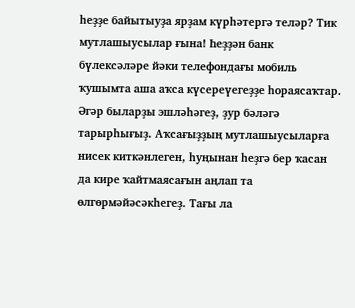һеҙҙе байытыуҙа ярҙам күрһәтергә теләр? Тик мутлашыусылар ғына! Һеҙҙән банк бүлексәләре йәки телефондағы мобиль ҡушымта аша аҡса күсереүегеҙҙе һораясаҡтар. Әгәр быларҙы эшләһәгеҙ, ҙур бәләгә тарырһығыҙ. Аҡсағыҙҙың мутлашыусыларға нисек киткәнлеген, һуңынан һеҙгә бер ҡасан да кире ҡайтмаясағын аңлап та өлгөрмәйәсәкһегеҙ. Тағы ла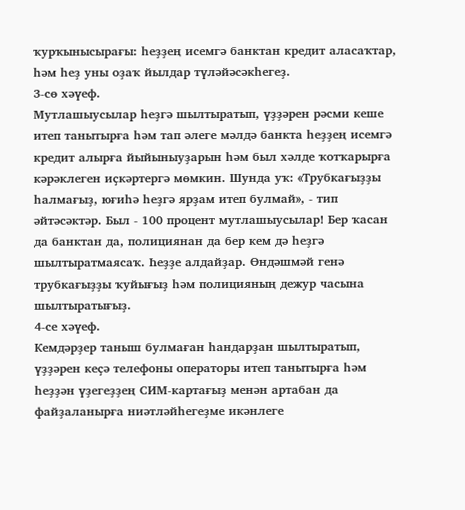ҡурҡынысырағы: һеҙҙең исемгә банктан кредит аласаҡтар, һәм һеҙ уны оҙаҡ йылдар түләйәсәкһегеҙ.
3-сө хәүеф.
Мутлашыусылар һеҙгә шылтыратып, үҙҙәрен рәсми кеше итеп танытырға һәм тап әлеге мәлдә банкта һеҙҙең исемгә кредит алырға йыйыныуҙарын һәм был хәлде ҡотҡарырға кәрәклеген иҫкәртергә мөмкин. Шунда уҡ: «Трубкағыҙҙы һалмағыҙ, юғиһә һеҙгә ярҙам итеп булмай», - тип әйтәсәктәр. Был - 100 процент мутлашыусылар! Бер ҡасан да банктан да, полициянан да бер кем дә һеҙгә шылтыратмаясаҡ. Һеҙҙе алдайҙар. Өндәшмәй генә трубкағыҙҙы ҡуйығыҙ һәм полицияның дежур часына шылтыратығыҙ.
4-се хәүеф.
Кемдәрҙер таныш булмаған һандарҙан шылтыратып, үҙҙәрен кеҫә телефоны операторы итеп танытырға һәм һеҙҙән үҙегеҙҙең СИМ-картағыҙ менән артабан да файҙаланырға ниәтләйһегеҙме икәнлеге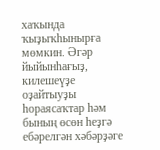хаҡында ҡыҙыҡһынырға мөмкин. Әгәр йыйынһағыҙ, килешеүҙе оҙайтыуҙы һораясаҡтар һәм бының өсөн һеҙгә ебәрелгән хәбәрҙәге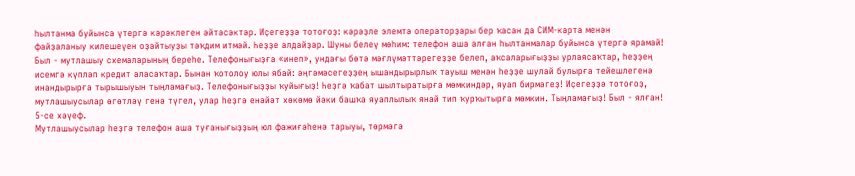һылтанма буйынса үтергә кәрәклеген әйтәсәктәр. Иҫегеҙҙә тотоғоҙ: кәрәҙле элемтә операторҙары бер ҡасан да СИМ-карта менән файҙаланыу килешеүен оҙайтыуҙы тәҡдим итмәй. Һеҙҙе алдайҙар. Шуны белеү мөһим: телефон аша алған һылтанмалар буйынса үтергә ярамай! Был - мутлашыу схемаларының береһе. Телефонығыҙға «инеп», ундағы бөтә мәғлүмәттәрегеҙҙе белеп, аҡсаларығыҙҙы урлаясаҡтар, һеҙҙең исемгә күпләп кредит аласаҡтар. Бынан ҡотолоу юлы ябай: әңгәмәсегеҙҙең ышандырырлыҡ тауыш менән һеҙҙе шулай булырға тейешлегенә инандырырға тырышыуын тыңламағыҙ. Телефонығыҙҙы ҡуйығыҙ! Һеҙгә ҡабат шылтыратырға мөмкиндәр, яуап бирмәгеҙ! Иҫегеҙҙә тотоғоҙ, мутлашыусылар өгөтләү генә түгел, улар һеҙгә енәйәт хөкөмө йәки башҡа яуаплылыҡ янай тип ҡурҡытырға мөмкин. Тыңламағыҙ! Был - ялған!
5-се хәүеф.
Мутлашыусылар һеҙгә телефон аша туғанығыҙҙың юл фажиғәһенә тарыуы, төрмәгә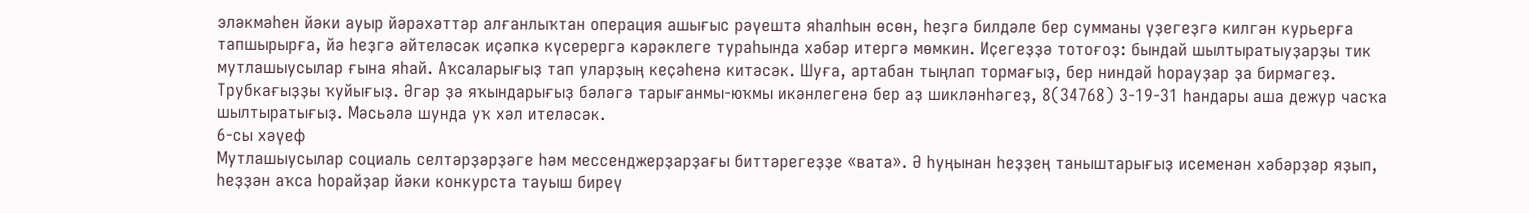эләкмәһен йәки ауыр йәрәхәттәр алғанлыҡтан операция ашығыс рәүештә яһалһын өсөн, һеҙгә билдәле бер сумманы үҙегеҙгә килгән курьерға тапшырырға, йә һеҙгә әйтеләсәк иҫәпкә күсерергә кәрәклеге тураһында хәбәр итергә мөмкин. Иҫегеҙҙә тотоғоҙ: бындай шылтыратыуҙарҙы тик мутлашыусылар ғына яһай. Аҡсаларығыҙ тап уларҙың кеҫәһенә китәсәк. Шуға, артабан тыңлап тормағыҙ, бер ниндәй һорауҙар ҙа бирмәгеҙ. Трубкағыҙҙы ҡуйығыҙ. Әгәр ҙә яҡындарығыҙ бәләгә тарығанмы-юҡмы икәнлегенә бер аҙ шикләнһәгеҙ, 8(34768) 3-19-31 һандары аша дежур часҡа шылтыратығыҙ. Мәсьәлә шунда уҡ хәл ителәсәк.
6-сы хәүеф
Мутлашыусылар социаль селтәрҙәрҙәге һәм мессенджерҙарҙағы биттәрегеҙҙе «вата». Ә һуңынан һеҙҙең таныштарығыҙ исеменән хәбәрҙәр яҙып, һеҙҙән аҡса һорайҙар йәки конкурста тауыш биреү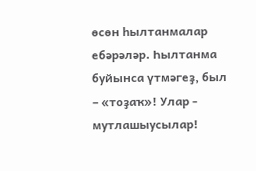өсөн һылтанмалар ебәрәләр. Һылтанма буйынса үтмәгеҙ, был – «тоҙаҡ»! Улар - мутлашыусылар!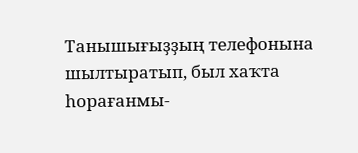Танышығыҙҙың телефонына шылтыратып, был хаҡта һорағанмы-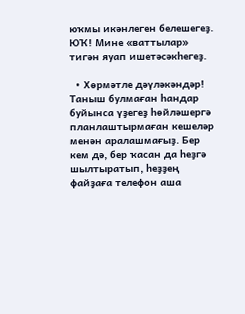юҡмы икәнлеген белешегеҙ. ЮҠ! Мине «ваттылар» тигән яуап ишетәсәкһегеҙ.

  • Хөрмәтле дәүләкәндәр! Таныш булмаған һандар буйынса үҙегеҙ һөйләшергә планлаштырмаған кешеләр менән аралашмағыҙ. Бер кем дә, бер ҡасан да һеҙгә шылтыратып, һеҙҙең файҙаға телефон аша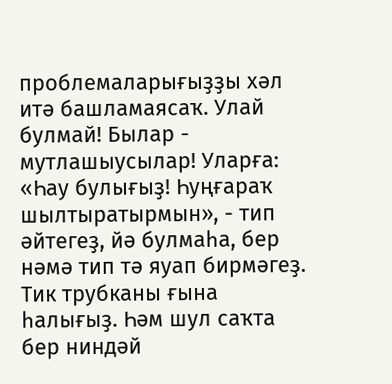проблемаларығыҙҙы хәл итә башламаясаҡ. Улай булмай! Былар - мутлашыусылар! Уларға: «Һау булығыҙ! Һуңғараҡ шылтыратырмын», - тип әйтегеҙ, йә булмаһа, бер нәмә тип тә яуап бирмәгеҙ. Тик трубканы ғына һалығыҙ. Һәм шул саҡта бер ниндәй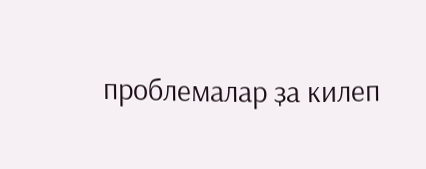проблемалар ҙа килеп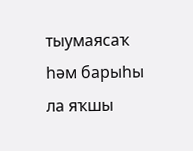тыумаясаҡ һәм барыһы ла яҡшы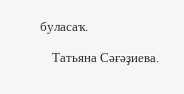буласаҡ.

    Татьяна Сәғәҙиева.